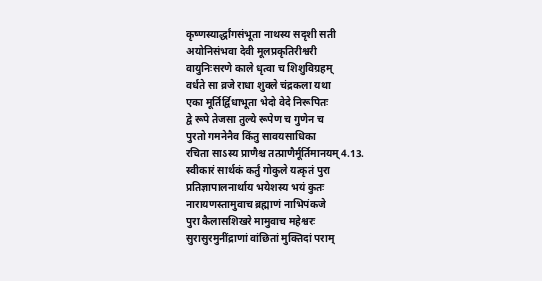कृष्णस्यार्द्धांगसंभूता नाथस्य सदृशी सती
अयोनिसंभवा देवी मूलप्रकृतिरीश्वरी
वायुनिःसरणे काले धृत्वा च शिशुविग्रहम्
वर्धते सा व्रजे राधा शुक्ले चंद्रकला यथा
एका मूर्तिर्द्विधाभूता भेदो वेदे निरूपितः
द्वे रूपे तेजसा तुल्ये रूपेण च गुणेन च
पुरतो गमनेनैव किंतु सावयसाधिका
रचिता साऽस्य प्राणैश्च तत्प्राणैर्मूर्तिमानयम् 4.13.
स्वीकारं सार्थकं कर्तुं गोकुले यत्कृतं पुरा
प्रतिज्ञापालनार्थाय भयेशस्य भयं कुतः
नारायणस्तामुवाच ब्रह्माणं नाभिपंकजे
पुरा कैलासशिखरे मामुवाच महेश्वरः
सुरासुरमुनींद्राणां वांछितां मुक्तिदां पराम्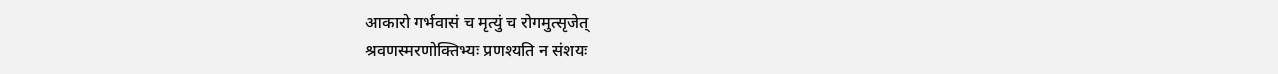आकारो गर्भवासं च मृत्युं च रोगमुत्सृजेत्
श्रवणस्मरणोक्तिभ्यः प्रणश्यति न संशयः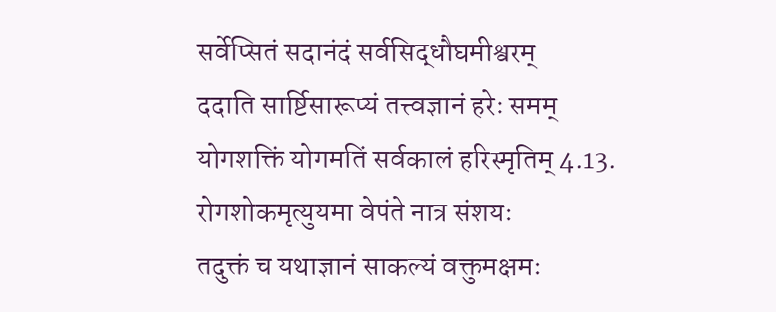सर्वेप्सितं सदानंदं सर्वसिद्धौघमीश्वरम्
ददाति सार्ष्टिसारूप्यं तत्त्वज्ञानं हरेः समम्
योगशक्तिं योगमतिं सर्वकालं हरिस्मृतिम् 4.13.
रोगशोकमृत्युयमा वेपंते नात्र संशयः
तदुक्तं च यथाज्ञानं साकल्यं वक्तुमक्षमः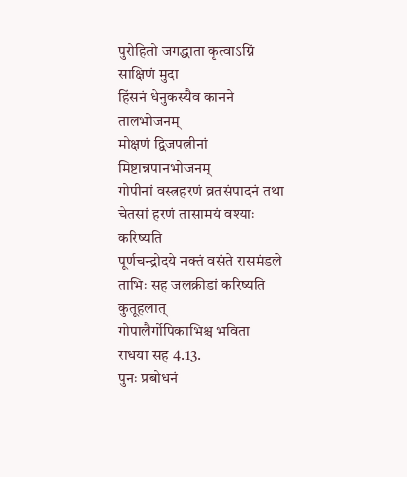पुरोहितो जगद्धाता कृत्वाऽग्निं साक्षिणं मुदा
हिंसनं धेनुकस्यैव कानने तालभोजनम्
मोक्षणं द्विजपत्नीनां मिष्टान्नपानभोजनम्
गोपीनां वस्त्रहरणं व्रतसंपादनं तथा
चेतसां हरणं तासामयं वश्याः करिष्यति
पूर्णचन्द्रोदये नक्तं वसंते रासमंडले
ताभिः सह जलक्रीडां करिष्यति कुतूहलात्
गोपालैर्गोपिकाभिश्च भविता राधया सह 4.13.
पुनः प्रबोधनं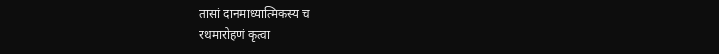तासां दानमाध्यात्मिकस्य च
रथमारोहणं कृत्वा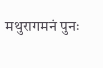मथुरागमनं पुनः